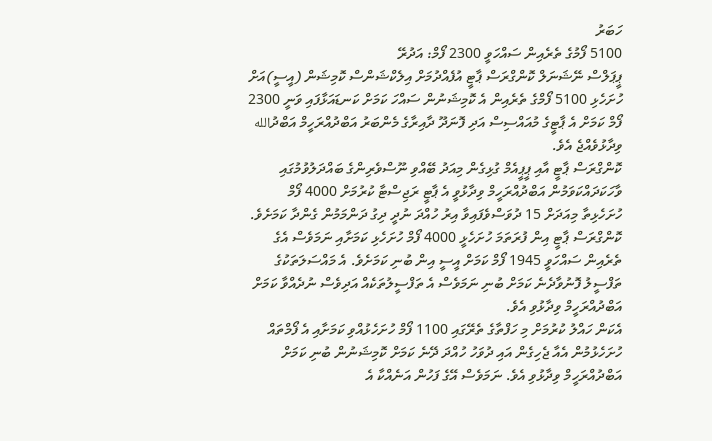ހަބަރު
5100 ފޯމުގެ ތެރެއިން ސައްހަވީ 2300 ފޯމް: އަދުރޭ
ޕީޕަލްސް ނޭޝަނަލް ކޮންގްރަސް ޕާޓީ އުފެއްދުމަށް އިލެކްޝަންސް ކޮމިޝަން (އީސީ)އަށް ހުށަހެޅި 5100 ފޯމްގެ ތެރެއިން އެ ކޮމިޝަނުން ސައްހަ ކަމަށް ކަނޑައަޅާފައި ވަނީ 2300 ފޯމް ކަމަށް އެ ޕާޓީގެ މުއައްސިސް އަދި ފޮނަދޫ ދާއިރާގެ މެންބަރު އަބްދުއްރަހީމް އަބްދުالله ވިދާޅުވެއްޖެ އެވެ.
ކޮންގްރަސް ޕާޓީ އާއި ޕީޕީއެމް ގުޅިގެން މިއަދު ބޭއްވި ނޫސްވެރިންގެ ބައްދަލުވުމުގައި ވާހަކަދައްކަވަމުން އަބްދުއްރަހީމް ވިދާޅުވީ އެ ޕާޓީ ރަޖިސްޓާ ކުރުމަށް 4000 ފޯމް ހުށަހެޅިތާ މިއަދަށް 15 ދުވަސްވެފައިވާ އިރު ހުއްދަ ނުދީ ދިގު ދަންމަމުން ގެންދާ ކަމަށެވެ. ކޮންގްރަސް ޕާޓީ އިން ފުރަތަމަ ހުށަހެޅީ 4000 ފޯމް ހުށަހެޅި ކަމަށާއި ނަމަވެސް އެގެ ތެރެއިން ސައްހަވީ 1945 ފޯމް ކަމަށް އީސީ އިން ބުނި ކަމަށެވެ. އެ މައްސަލަތަކުގެ ތަފްސީލު ފޮނުވާދެނެ ކަމަށް ބުނި ނަމަވެސް އެ ތަފްސީލުތަކެއް އަދިވެސް ނުދެއްވާ ކަމަށް އަބްދުއްރަހީމް ވިދާޅުވި އެވެ.
އެކަން ހައްލު ކުރުމަށް މި ހަފްތާގެ ތެރޭގައި 1100 ފޯމް ހުށަހެޅުއްވި ކަމަށާއި އެ ފޯމްތައް ހުށަހެޅުމުން އެއާ ޖެހިގެން އައި ދުވަހު ހުއްދަ ދޭނެ ކަމަށް ކޮމިޝަނުން ބުނި ކަމަށް އަބްދުއްރަހީމް ވިދާޅުވި އެވެ. ނަމަވެސް އޭގެ ފަހުން އަނެއްކާ އެ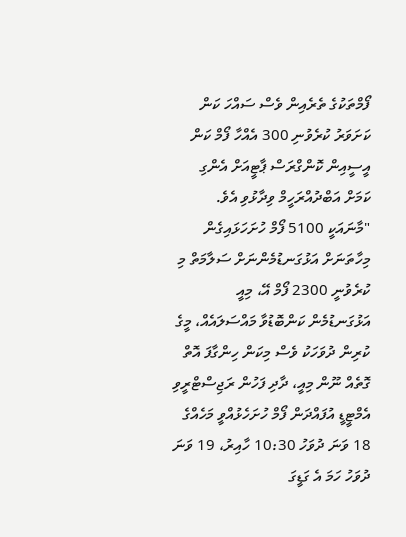ފޯމްތަކުގެ ތެރެއިން ވެސް ސައްހަ ކަން ކަށަވަރު ކުރެވުނި 300 އެއްހާ ފޯމް ކަން އީސީއިން ކޮންގްރަސް ޕާޓީއަށް އެންގި ކަމަށް އަބްދުއްރަހީމް ވިދާޅުވި އެވެ.
"މާނައަކީ 5100 ފޯމް ހުށަހަޅައިގެން މިހާތަނަށް އަޅުގަނޑުމެންނަށް ސަލާމަތް މި ކުރެވުނީ 2300 ފޯމް އޭ، މިއީ އަޅުގަނޑުމެން ކަންބޮޑުވާ މައްސަލައެއް، މީގެ ކުރިން ދުވަހަކު ވެސް މިކަން ހިންގާފަ އޮތް ގޮތެއް ނޫން މިއީ، ދާދި ފަހުން ރަޖިސްޓްރީވި އެމްޓީޑީ އުފައްދަން ފޯމް ހުށަހެޅުއްވީ މަހެއްގެ 18 ވަނަ ދުވަހު 10:30 ހާއިރު، 19 ވަނަ ދުވަހު ހަމަ އެ ގަޑީގަ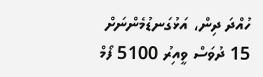ހުއްދަ ދިން، އަޅުގަނޑުމެންނަށް 15 ދުވަސް ވީއިރު 5100 ފޯމް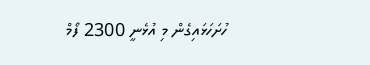ހުށަހަޅައިގެން މި އުޅެނީ 2300 ފޯމް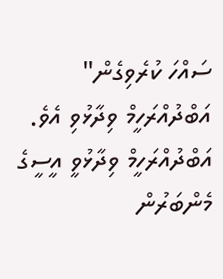ސައްހަ ކުރެވިގެން" އަބްދުއްރަހީމް ވިދާޅުވި އެވެ.
އަބްދުއްރަހީމް ވިދާޅުވީ އީސީގެ މެންބަރުން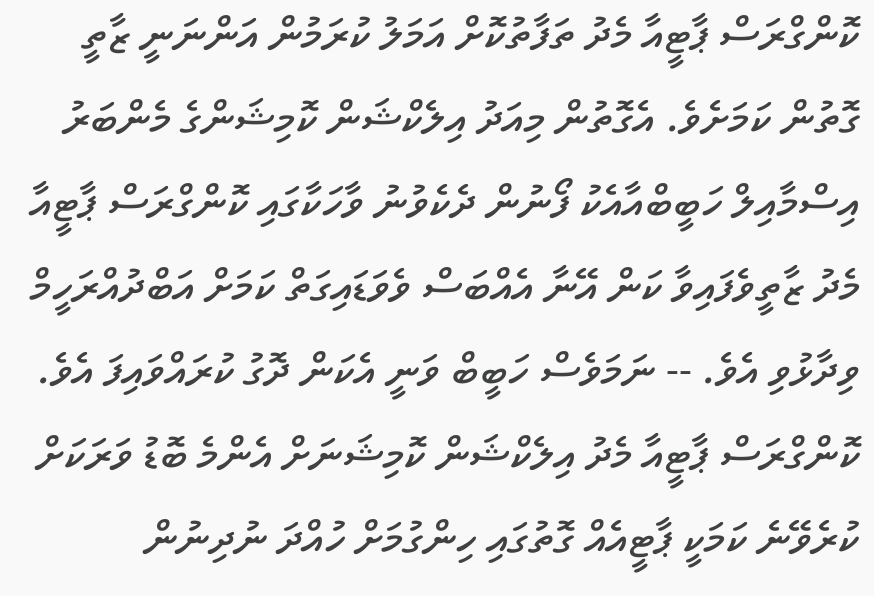ކޮންގްރަސް ޕާޓީއާ މެދު ތަފާތުކޮށް އަމަލު ކުރަމުން އަންނަނީ ޒާތީ ގޮތުން ކަމަށެވެ. އެގޮތުން މިއަދު އިލެކްޝަން ކޮމިޝަންގެ މެންބަރު އިސްމާއިލް ހަބީބްއާއެކު ފޯނުން ދެކެވުނު ވާހަކާގައި ކޮންގްރަސް ޕާޓީއާ މެދު ޒާތީވެފައިވާ ކަން އޭނާ އެއްބަސް ވެވަޑައިގަތް ކަމަށް އަބްދުއްރަހީމް ވިދާޅުވި އެވެ. -- ނަމަވެސް ހަބީބް ވަނީ އެކަން ދޮގު ކުރައްވައިފަ އެވެ.
ކޮންގްރަސް ޕާޓީއާ މެދު އިލެކްޝަން ކޮމިޝަނަށް އެންމެ ބޮޑު ވަރަކަށް ކުރެވޭނެ ކަމަކީ ޕާޓީއެއް ގޮތުގައި ހިންގުމަށް ހުއްދަ ނުދިނުން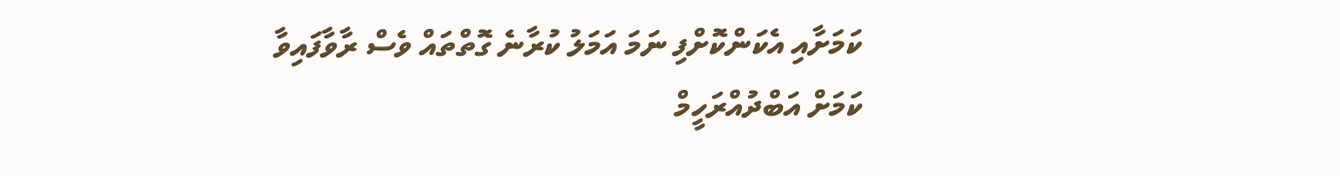ކަމަށާއި އެކަންކޮށްފި ނަމަ އަމަލު ކުރާނެ ގޮތްތައް ވެސް ރާވާފައިވާ ކަމަށް އަބްދުއްރަހީމް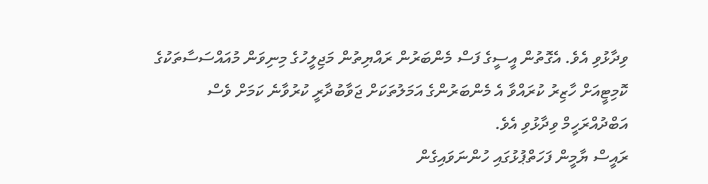ވިދާޅުވި އެވެ. އެގޮތުން އީސީގެ ފަސް މެންބަރުން ރައްޔިތުން މަޖިލީހުގެ މިނިވަން މުއައްސަސާތަކުގެ ކޮމިޓީއަށް ހާޒިރު ކުރައްވާ އެ މެންބަރުންގެ އަމަލުތަކަށް ޖަވާބުދާރީ ކުރުވާނެ ކަމަށް ވެސް އަބްދުއްރަހީމް ވިދާޅުވި އެވެ.
ރައީސް ޔާމީން ފަހަތްޕުޅުގައި ހުންނަވައިގެން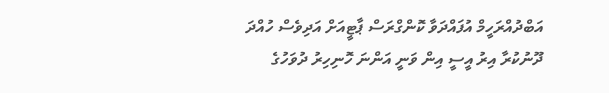އަބްދުއްރަހީމް އުފައްދަވާ ކޮންގްރަސް ޕާޓީއަށް އަދިވެސް ހުއްދަ ދޫނުކުރާ އިރު އީސީ އިން ވަނީ އަންނަ ހޮނިހިރު ދުވަހުގެ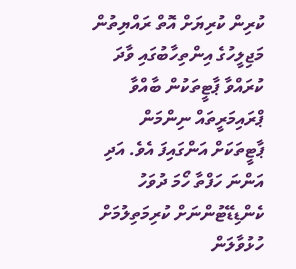ކުރިން ކުރިޔަށް އޮތް ރައްޔިތުން މަޖިލީހުގެ އިންތިހާބުގައި ވާދަ ކުރައްވާ ޕާޓީތަކުން ބާއްވާ ޕްރައިމަރީތައް ނިންމަން ޕާޓީތަކަށް އަންގައިފަ އެވެ. އަދި އަންނަ ހަފްތާ ހޯމަ ދުވަހު ކެންޑިޑޭޓުންނަށް ކުރިމަތިލުމަށް ހުޅުވާލަން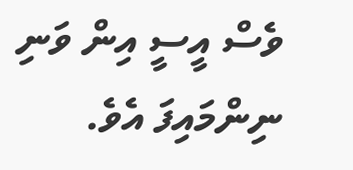ވެސް އީސީ އިން ވަނި ނިންމައިފަ އެވެ.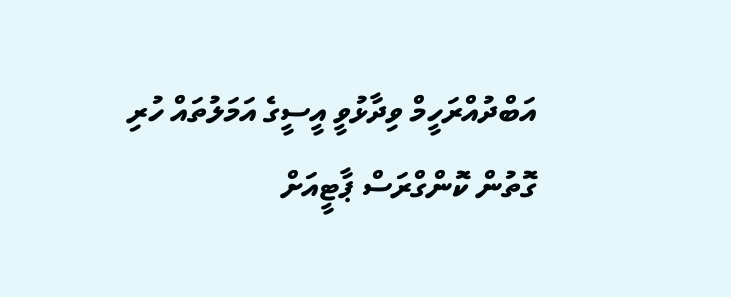އަބްދުއްރަހީމް ވިދާޅުވީ އީސީގެ އަމަލުތައް ހުރި ގޮތުން ކޮންގްރަސް ޕާޓީއަށް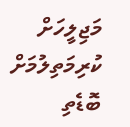މަޖިލީހަށް ކުރިމަތިލުމަށް ބޮޑެތި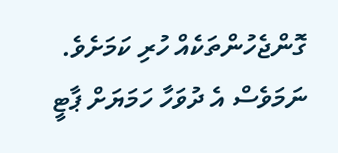ގޮންޖެހުންތަކެއް ހުރި ކަމަށެވެ. ނަމަވެސް އެ ދުވަހާ ހަމަޔަށް ޕާޓީ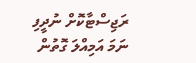ރަޖިސްޓާކޮށް ނުދީފި ނަމަ އަމިއްލަ ގޮތުން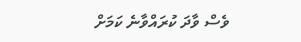ވެސް ވާދަ ކުރައްވާނެ ކަމަށް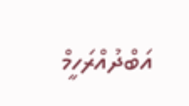އަބްދުއްރަހީމް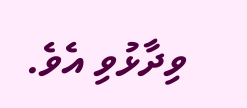ވިދާޅުވި އެވެ.